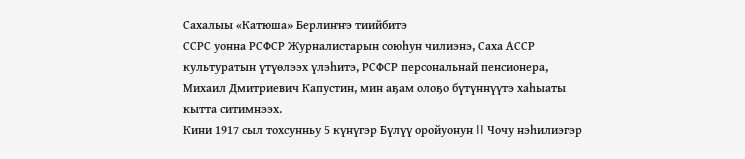Сахалыы «Катюша» Берлиҥҥэ тиийбитэ
CСРС уонна РСФСР Журналистарын союһун чилиэнэ, Саха АССР культуратын үтүөлээх үлэһитэ, РСФСР персональнай пенсионера, Михаил Дмитриевич Капустин, мин аҕам олоҕо бүтүннүүтэ хаһыаты кытта ситимнээх.
Кини 1917 сыл тохсунньу 5 күнүгэр Бүлүү оройуонун II Чочу нэһилиэгэр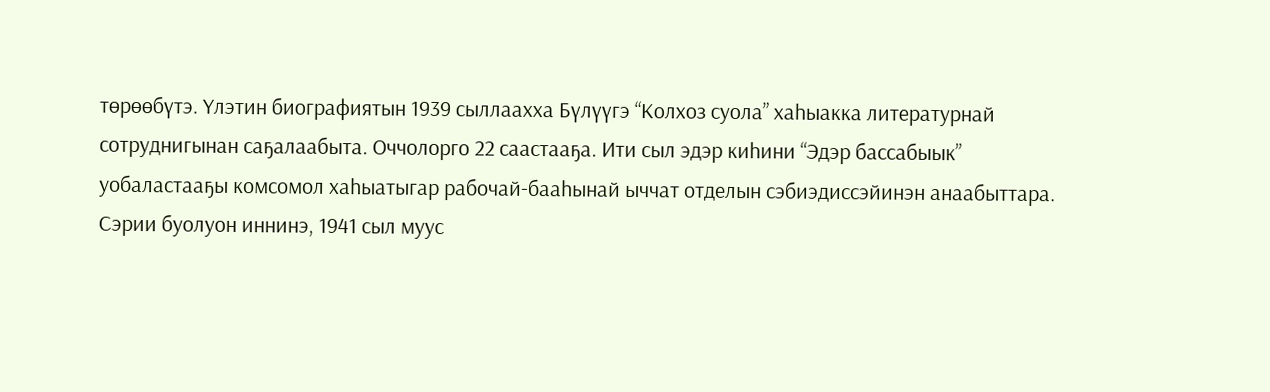төрөөбүтэ. Үлэтин биографиятын 1939 сыллаахха Бүлүүгэ “Колхоз суола” хаһыакка литературнай сотруднигынан саҕалаабыта. Оччолорго 22 саастааҕа. Ити сыл эдэр киһини “Эдэр бассабыык” уобаластааҕы комсомол хаһыатыгар рабочай-бааһынай ыччат отделын сэбиэдиссэйинэн анаабыттара. Сэрии буолуон иннинэ, 1941 сыл муус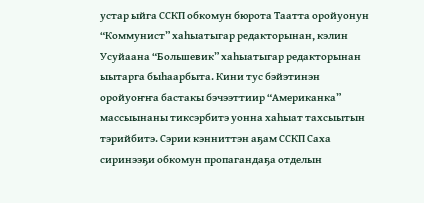устар ыйга ССКП обкомун бюрота Таатта оройуонун “Коммунист” хаһыатыгар редакторынан, кэлин Усуйаана “Большевик” хаһыатыгар редакторынан ыытарга быһаарбыта. Кини тус бэйэтинэн оройуоҥҥа бастакы бэчээттиир “Американка” массыынаны тиксэрбитэ уонна хаһыат тахсыытын тэрийбитэ. Сэрии кэнниттэн аҕам ССКП Саха сиринээҕи обкомун пропагандаҕа отделын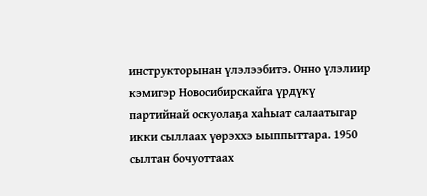инструкторынан үлэлээбитэ. Онно үлэлиир кэмигэр Новосибирскайга үрдүкү партийнай оскуолаҕа хаһыат салаатыгар икки сыллаах үөрэххэ ыыппыттара. 1950 сылтан бочуоттаах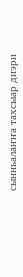сынньалаҥҥа тахсыар диэри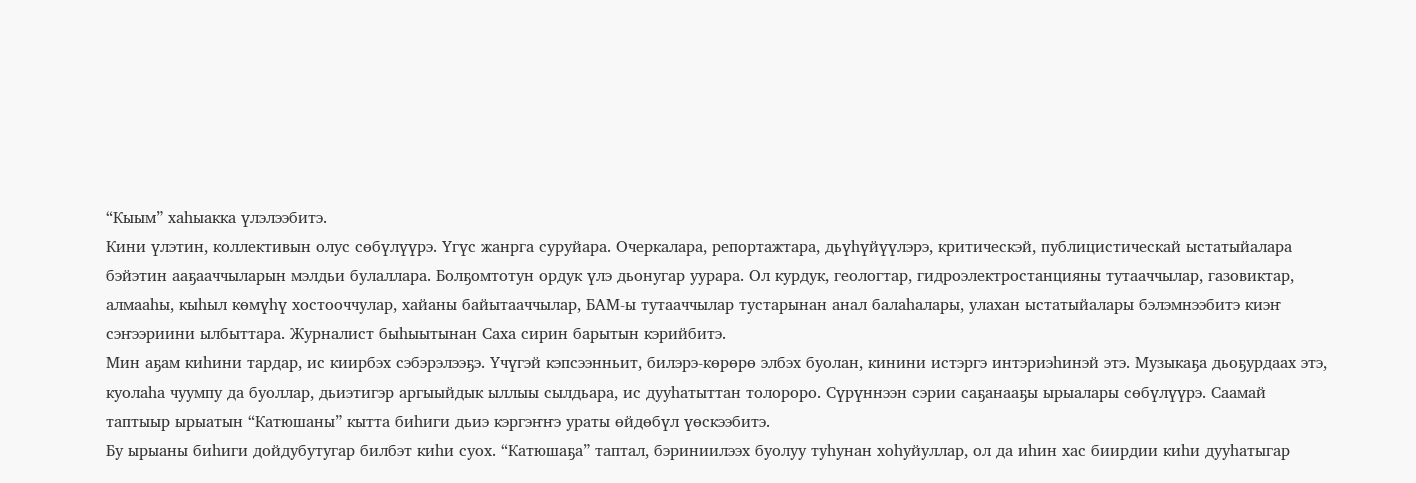“Кыым” хаһыакка үлэлээбитэ.
Кини үлэтин, коллективын олус сөбүлүүрэ. Үгүс жанрга суруйара. Очеркалара, репортажтара, дьүһүйүүлэрэ, критическэй, публицистическай ыстатыйалара бэйэтин ааҕааччыларын мэлдьи булаллара. Болҕомтотун ордук үлэ дьонугар уурара. Ол курдук, геологтар, гидроэлектростанцияны тутааччылар, газовиктар, алмааһы, кыһыл көмүһү хостооччулар, хайаны байытааччылар, БАМ-ы тутааччылар тустарынан анал балаһалары, улахан ыстатыйалары бэлэмнээбитэ киэҥ сэҥээриини ылбыттара. Журналист быһыытынан Саха сирин барытын кэрийбитэ.
Мин аҕам киһини тардар, ис киирбэх сэбэрэлээҕэ. Үчүгэй кэпсээнньит, билэрэ-көрөрө элбэх буолан, кинини истэргэ интэриэһинэй этэ. Музыкаҕа дьоҕурдаах этэ, куолаһа чуумпу да буоллар, дьиэтигэр аргыыйдык ыллыы сылдьара, ис дууһатыттан толороро. Сүрүннээн сэрии саҕанааҕы ырыалары сөбүлүүрэ. Саамай таптыыр ырыатын “Катюшаны” кытта биһиги дьиэ кэргэҥҥэ ураты өйдөбүл үөскээбитэ.
Бу ырыаны биһиги дойдубутугар билбэт киһи суох. “Катюшаҕа” таптал, бэриниилээх буолуу туһунан хоһуйуллар, ол да иһин хас биирдии киһи дууһатыгар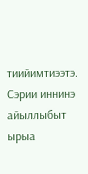тиийимтиээтэ. Сэрии иннинэ айыллыбыт ырыа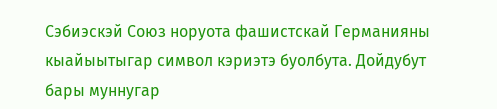Сэбиэскэй Союз норуота фашистскай Германияны кыайыытыгар символ кэриэтэ буолбута. Дойдубут бары муннугар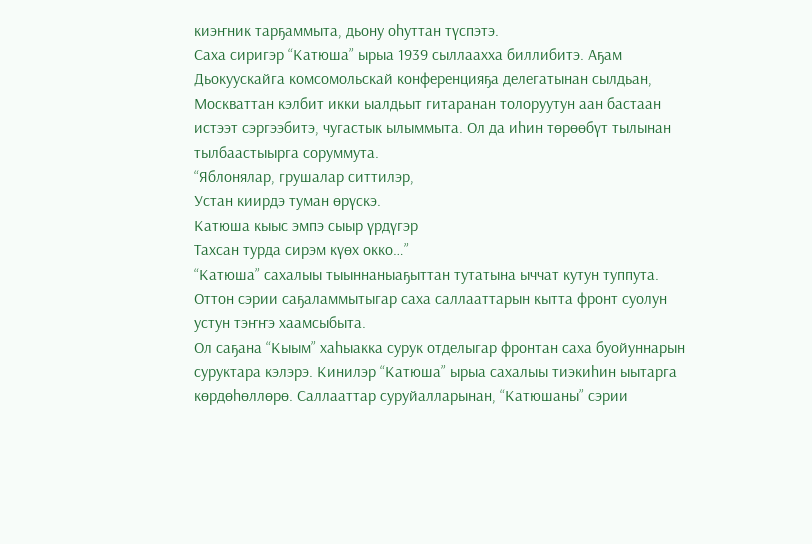киэҥник тарҕаммыта, дьону оһуттан түспэтэ.
Саха сиригэр “Катюша” ырыа 1939 сыллаахха биллибитэ. Аҕам Дьокуускайга комсомольскай конференцияҕа делегатынан сылдьан, Москваттан кэлбит икки ыалдьыт гитаранан толоруутун аан бастаан истээт сэргээбитэ, чугастык ылыммыта. Ол да иһин төрөөбүт тылынан тылбаастыырга соруммута.
“Яблонялар, грушалар ситтилэр,
Устан киирдэ туман өрүскэ.
Катюша кыыс эмпэ сыыр үрдүгэр
Тахсан турда сирэм күөх окко…”
“Катюша” сахалыы тыыннаныаҕыттан тутатына ыччат кутун туппута. Оттон сэрии саҕаламмытыгар саха саллааттарын кытта фронт суолун устун тэҥҥэ хаамсыбыта.
Ол саҕана “Кыым” хаһыакка сурук отделыгар фронтан саха буойуннарын суруктара кэлэрэ. Кинилэр “Катюша” ырыа сахалыы тиэкиһин ыытарга көрдөһөллөрө. Саллааттар суруйалларынан, “Катюшаны” сэрии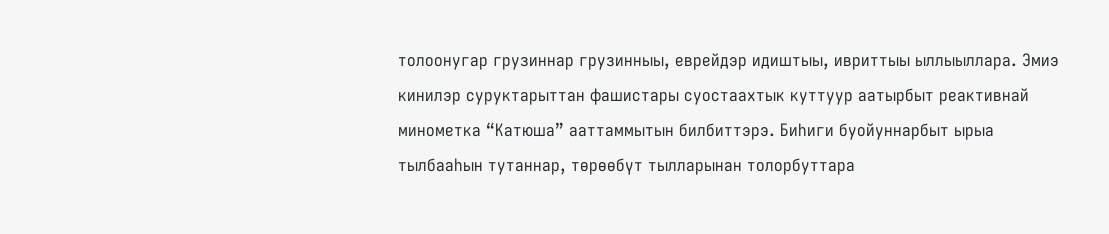толоонугар грузиннар грузинныы, еврейдэр идиштыы, ивриттыы ыллыыллара. Эмиэ кинилэр суруктарыттан фашистары суостаахтык куттуур аатырбыт реактивнай минометка “Катюша” ааттаммытын билбиттэрэ. Биһиги буойуннарбыт ырыа тылбааһын тутаннар, төрөөбүт тылларынан толорбуттара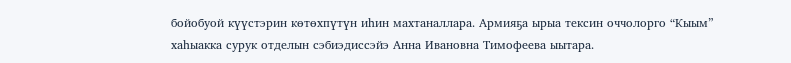бойобуой күүстэрин көтөхпүтүн иһин махтаналлара. Армияҕа ырыа тексин оччолорго “Кыым” хаһыакка сурук отделын сэбиэдиссэйэ Анна Ивановна Тимофеева ыытара.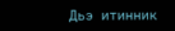Дьэ итинник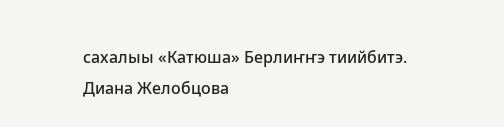сахалыы «Катюша» Берлиҥҥэ тиийбитэ.
Диана Желобцова